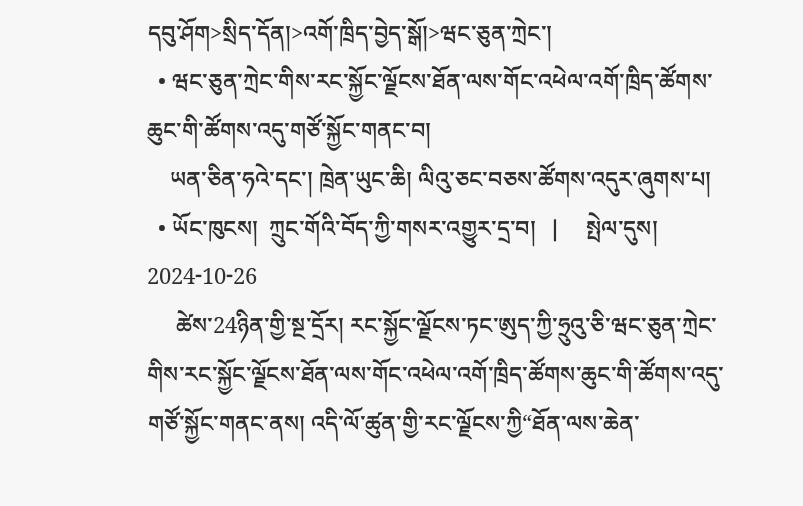དབུ་ཤོག>སྲིད་དོན།>འགོ་ཁྲིད་བྱེད་སྒོ།>ཝང་ཅུན་ཀྲེང་།
  • ཝང་ཅུན་ཀྲེང་གིས་རང་སྐྱོང་ལྗོངས་ཐོན་ལས་གོང་འཕེལ་འགོ་ཁྲིད་ཚོགས་ཆུང་གི་ཚོགས་འདུ་གཙོ་སྐྱོང་གནང་བ།
    ཡན་ཅིན་ཧའེ་དང་། ཁྲེན་ཡུང་ཆི། ལིའུ་ཅང་བཅས་ཚོགས་འདུར་ཞུགས་པ།
  • ཡོང་ཁུངས།  ཀྲུང་གོའི་བོད་ཀྱི་གསར་འགྱུར་དྲ་བ།   |     སྤེལ་དུས།  2024-10-26
     ཚེས་24ཉིན་གྱི་སྔ་དྲོར། རང་སྐྱོང་ལྗོངས་ཏང་ཨུད་ཀྱི་ཧྲུའུ་ཅི་ཝང་ཅུན་ཀྲེང་གིས་རང་སྐྱོང་ལྗོངས་ཐོན་ལས་གོང་འཕེལ་འགོ་ཁྲིད་ཚོགས་ཆུང་གི་ཚོགས་འདུ་གཙོ་སྐྱོང་གནང་ནས། འདི་ལོ་ཚུན་གྱི་རང་ལྗོངས་ཀྱི“ཐོན་ལས་ཆེན་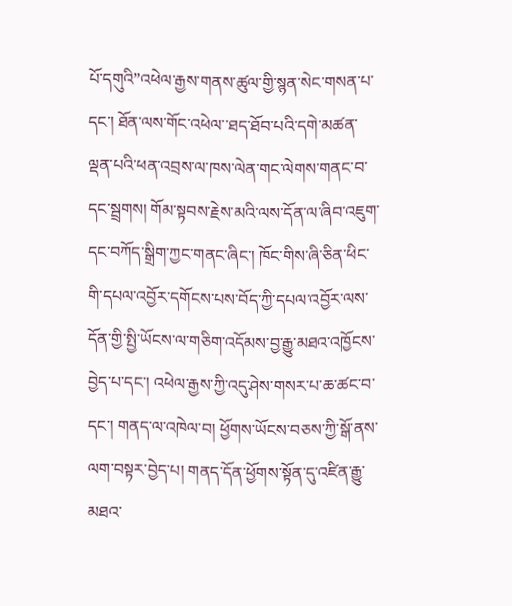པོ་དགུའི”འཕེལ་རྒྱས་གནས་ཚུལ་གྱི་སྙན་སེང་གསན་པ་དང་། ཐོན་ལས་གོང་འཕེལ་་ཐད་ཐོབ་པའི་དགེ་མཚན་ལྡན་པའི་ཕན་འབྲས་ལ་ཁས་ལེན་གང་ལེགས་གནང་བ་དང་སྦྲགས། གོམ་སྟབས་རྗེས་མའི་ལས་དོན་ལ་ཞིབ་འཇུག་དང་བཀོད་སྒྲིག་ཀྱང་གནང་ཞིང་། ཁོང་གིས་ཞི་ཅིན་ཕིང་གི་དཔལ་འབྱོར་དགོངས་པས་བོད་ཀྱི་དཔལ་འབྱོར་ལས་དོན་གྱི་སྤྱི་ཡོངས་ལ་གཅིག་འདོམས་བྱ་རྒྱུ་མཐའ་འཁྱོངས་བྱེད་པ་དང་། འཕེལ་རྒྱས་ཀྱི་འདུ་ཤེས་གསར་པ་ཆ་ཚང་བ་དང་། གནད་ལ་འཁེལ་བ། ཕྱོགས་ཡོངས་བཅས་ཀྱི་སྒོ་ནས་ལག་བསྟར་བྱེད་པ། གནད་དོན་ཕྱོགས་སྟོན་དུ་འཛིན་རྒྱུ་མཐའ་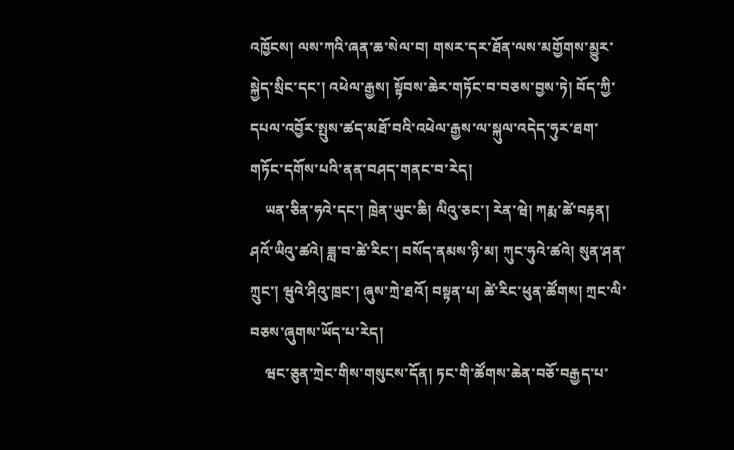འཁྱོངས། ལས་ཀའི་ཞན་ཆ་སེལ་བ། གསར་དར་ཐོན་ལས་མགྱོགས་མྱུར་སྐྱེད་སྲིང་དང་། འཕེལ་རྒྱས། སྟོབས་ཆེར་གཏོང་བ་བཅས་བྱས་ཏེ། བོད་ཀྱི་དཔལ་འབྱོར་སྤུས་ཚད་མཐོ་བའི་འཕེལ་རྒྱས་ལ་སྐུལ་འདེད་ཧུར་ཐག་གཏོང་དགོས་པའི་ནན་བཤད་གནང་བ་རེད།
    ཡན་ཅིན་ཧའེ་དང་། ཁྲེན་ཡུང་ཆི། ལིའུ་ཅང་། རེན་ཝེ། ཀརྨ་ཚེ་བརྟན། ཤའོ་ཡིའུ་ཚའེ། ཟླ་བ་ཚེ་རིང་། བསོད་ནམས་ཉི་མ། ཀུང་ཧུའེ་ཚའེ། སུན་ཤན་ཀྲུང་། ཝུའེ་ཤིའུ་ཁྲང་། ཞུས་ཀྲེ་ཐའོ། བསྟན་པ། ཚེ་རིང་ཕུན་ཚོགས། ཀྲང་ལི་བཅས་ཞུགས་ཡོད་པ་རེད།
    ཝང་ཅུན་ཀྲེང་གིས་གསུངས་དོན། ཏང་གི་ཚོགས་ཆེན་བཅོ་བརྒྱད་པ་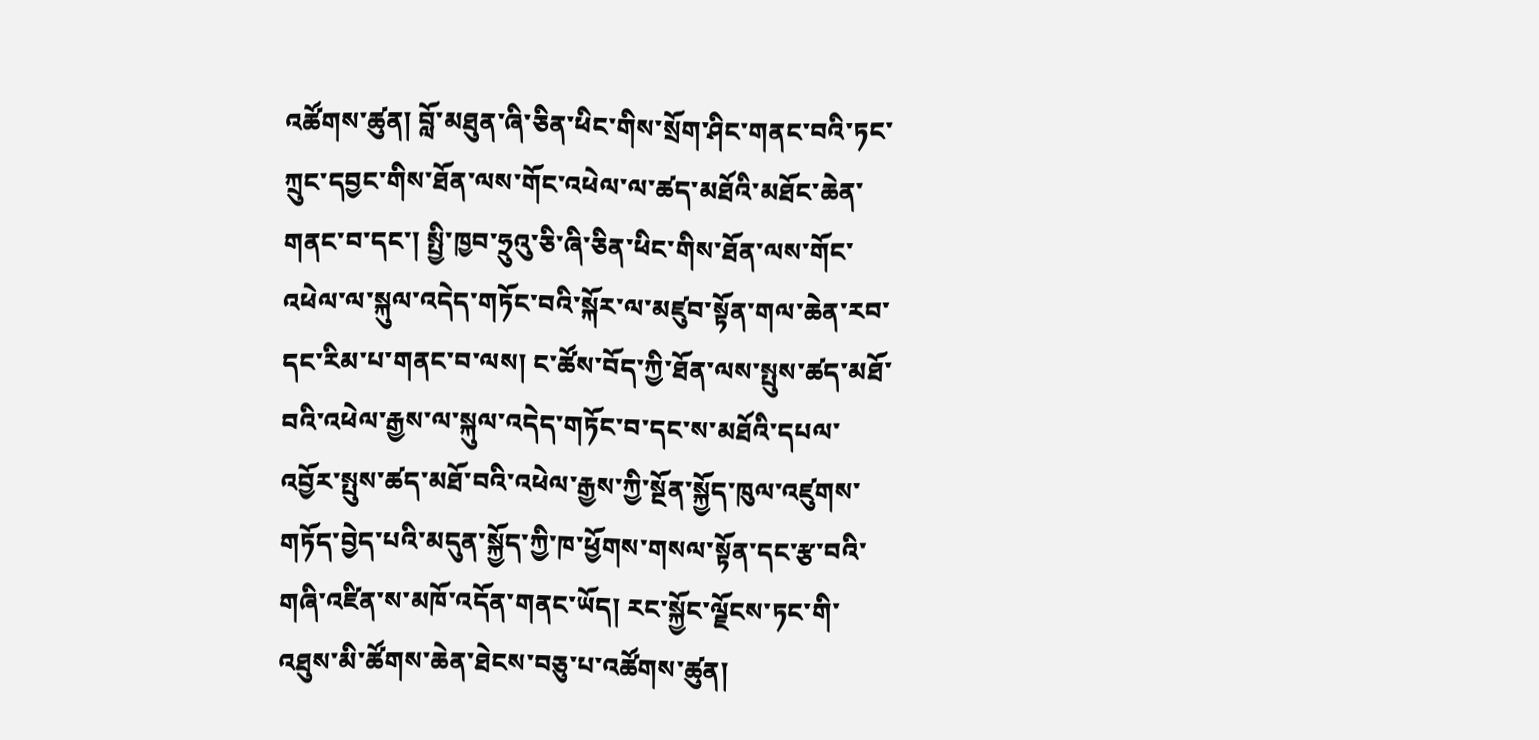འཚོགས་ཚུན། བློ་མཐུན་ཞི་ཅིན་ཕིང་གིས་སྲོག་ཤིང་གནང་བའི་ཏང་ཀྲུང་དབྱང་གིས་ཐོན་ལས་གོང་འཕེལ་ལ་ཚད་མཐོའི་མཐོང་ཆེན་གནང་བ་དང་། སྤྱི་ཁྱབ་ཧྲུའུ་ཅི་ཞི་ཅིན་ཕིང་གིས་ཐོན་ལས་གོང་འཕེལ་ལ་སྐུལ་འདེད་གཏོང་བའི་སྐོར་ལ་མཛུབ་སྟོན་གལ་ཆེན་རབ་དང་རིམ་པ་གནང་བ་ལས། ང་ཚོས་བོད་ཀྱི་ཐོན་ལས་སྤུས་ཚད་མཐོ་བའི་འཕེལ་རྒྱས་ལ་སྐུལ་འདེད་གཏོང་བ་དང་ས་མཐོའི་དཔལ་འབྱོར་སྤུས་ཚད་མཐོ་བའི་འཕེལ་རྒྱས་ཀྱི་སྔོན་སྐྱོད་ཁུལ་འཛུགས་གཏོད་བྱེད་པའི་མདུན་སྐྱོད་ཀྱི་ཁ་ཕྱོགས་གསལ་སྟོན་དང་རྩ་བའི་གཞི་འཛིན་ས་མཁོ་འདོན་གནང་ཡོད། རང་སྐྱོང་ལྗོངས་ཏང་གི་འཐུས་མི་ཚོགས་ཆེན་ཐེངས་བཅུ་པ་འཚོགས་ཚུན།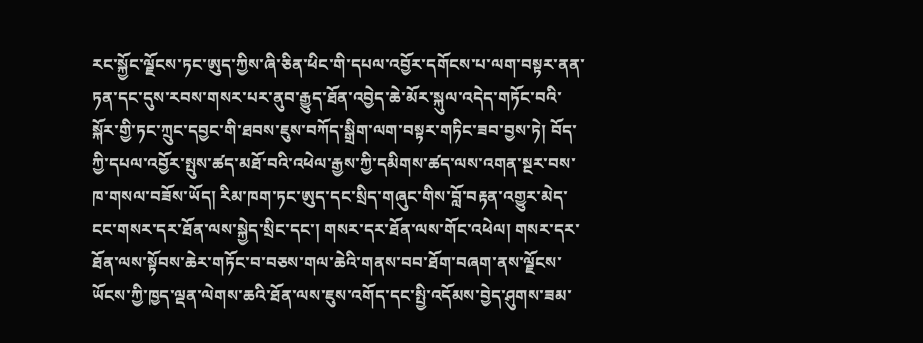རང་སྐྱོང་ལྗོངས་ཏང་ཨུད་ཀྱིས་ཞི་ཅིན་ཕིང་གི་དཔལ་འབྱོར་དགོངས་པ་ལག་བསྟར་ནན་ཏན་དང་དུས་རབས་གསར་པར་ནུབ་རྒྱུད་ཐོན་འབྱེད་ཆེ་མོར་སྐུལ་འདེད་གཏོང་བའི་སྐོར་གྱི་ཏང་ཀྲུང་དབྱང་གི་ཐབས་ཇུས་བཀོད་སྒྲིག་ལག་བསྟར་གཏིང་ཟབ་བྱས་ཏེ། བོད་ཀྱི་དཔལ་འབྱོར་སྤུས་ཚད་མཐོ་བའི་འཕེལ་རྒྱས་ཀྱི་དམིགས་ཚད་ལས་འགན་སྔར་བས་ཁ་གསལ་བཟོས་ཡོད། རིམ་ཁག་ཏང་ཨུད་དང་སྲིད་གཞུང་གིས་བློ་བརྟན་འགྱུར་མེད་ངང་གསར་དར་ཐོན་ལས་སྐྱེད་སྲིང་དང་། གསར་དར་ཐོན་ལས་གོང་འཕེལ། གསར་དར་ཐོན་ལས་སྟོབས་ཆེར་གཏོང་བ་བཅས་གལ་ཆེའི་གནས་བབ་ཐོག་བཞག་ནས་ལྗོངས་ཡོངས་ཀྱི་ཁྱད་ལྡན་ལེགས་ཆའི་ཐོན་ལས་ཇུས་འགོད་དང་སྤྱི་འདོམས་བྱེད་ཤུགས་ཟམ་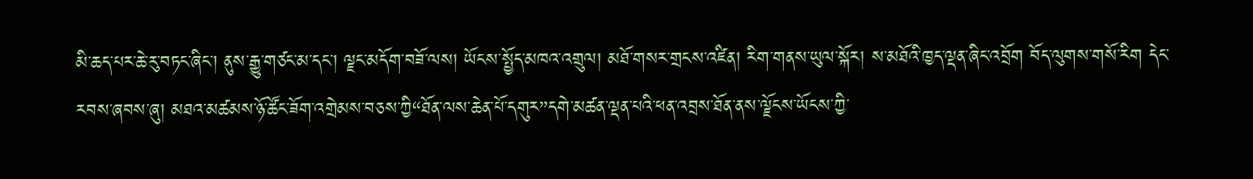མི་ཆད་པར་ཆེ་རུ་བཏང་ཞིང་། ནུས་རྒྱུ་གཙང་མ་དང་། ལྗང་མདོག་བཟོ་ལས། ཡོངས་སྤྱོད་མཁའ་འགྲུལ། མཐོ་གསར་གྲངས་འཛིན། རིག་གནས་ཡུལ་སྐོར། ས་མཐོའི་ཁྱད་ལྡན་ཞིང་འབྲོག བོད་ལུགས་གསོ་རིག དེང་རབས་ཞབས་ཞུ། མཐའ་མཚམས་ཉོ་ཚོང་ཟོག་འགྲེམས་བཅས་ཀྱི“ཐོན་ལས་ཆེན་པོ་དགུར”དགེ་མཚན་ལྡན་པའི་ཕན་འབྲས་ཐོན་ནས་ལྗོངས་ཡོངས་ཀྱི་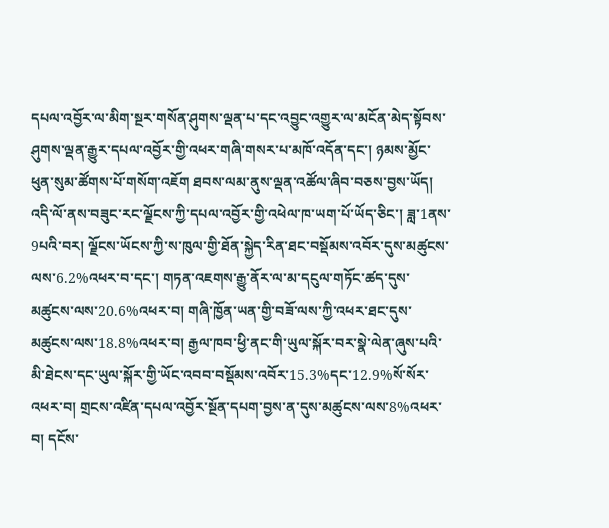དཔལ་འབྱོར་ལ་མིག་སྔར་གསོན་ཤུགས་ལྡན་པ་དང་འབྱུང་འགྱུར་ལ་མངོན་མེད་སྟོབས་ཤུགས་ལྡན་རྒྱུར་དཔལ་འབྱོར་གྱི་འཕར་གཞི་གསར་པ་མཁོ་འདོན་དང་། ཉམས་མྱོང་ཕུན་སུམ་ཚོགས་པོ་གསོག་འཇོག ཐབས་ལམ་ནུས་ལྡན་འཚོལ་ཞིབ་བཅས་བྱས་ཡོད། འདི་ལོ་ནས་བཟུང་རང་ལྗོངས་ཀྱི་དཔལ་འབྱོར་གྱི་འཕེལ་ཁ་ཡག་པོ་ཡོད་ཅིང་། ཟླ་1ནས་9པའི་བར། ལྗོངས་ཡོངས་ཀྱི་ས་ཁུལ་གྱི་ཐོན་སྐྱེད་རིན་ཐང་བསྡོམས་འབོར་དུས་མཚུངས་ལས་6.2%འཕར་བ་དང་། གཏན་འཇགས་རྒྱུ་ནོར་ལ་མ་དངུལ་གཏོང་ཚད་དུས་མཚུངས་ལས་20.6%འཕར་བ། གཞི་ཁྱོན་ཡན་གྱི་བཟོ་ལས་ཀྱི་འཕར་ཐང་དུས་མཚུངས་ལས་18.8%འཕར་བ། རྒྱལ་ཁབ་ཕྱི་ནང་གི་ཡུལ་སྐོར་བར་སྣེ་ལེན་ཞུས་པའི་མི་ཐེངས་དང་ཡུལ་སྐོར་གྱི་ཡོང་འབབ་བསྡོམས་འབོར་15.3%དང་12.9%སོ་སོར་འཕར་བ། གྲངས་འཛིན་དཔལ་འབྱོར་སྔོན་དཔག་བྱས་ན་དུས་མཚུངས་ལས་8%འཕར་བ། དངོས་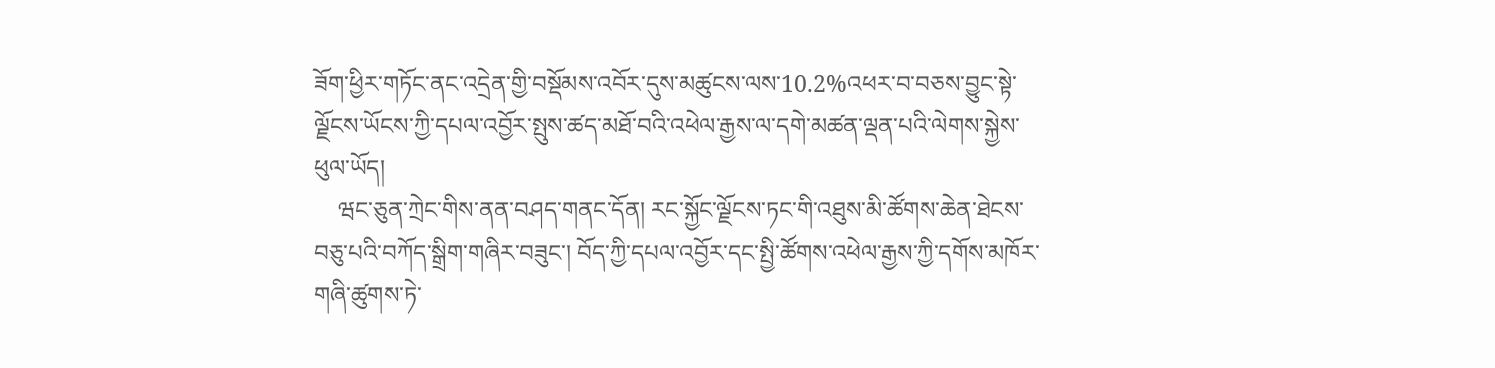ཟོག་ཕྱིར་གཏོང་ནང་འདྲེན་གྱི་བསྡོམས་འབོར་དུས་མཚུངས་ལས་10.2%འཕར་བ་བཅས་བྱུང་སྟེ་ལྗོངས་ཡོངས་ཀྱི་དཔལ་འབྱོར་སྤུས་ཚད་མཐོ་བའི་འཕེལ་རྒྱས་ལ་དགེ་མཚན་ལྡན་པའི་ལེགས་སྐྱེས་ཕུལ་ཡོད།
    ཝང་ཅུན་ཀྲེང་གིས་ནན་བཤད་གནང་དོན། རང་སྐྱོང་ལྗོངས་ཏང་གི་འཐུས་མི་ཚོགས་ཆེན་ཐེངས་བཅུ་པའི་བཀོད་སྒྲིག་གཞིར་བཟུང་། བོད་ཀྱི་དཔལ་འབྱོར་དང་སྤྱི་ཚོགས་འཕེལ་རྒྱས་ཀྱི་དགོས་མཁོར་གཞི་ཚུགས་ཏེ་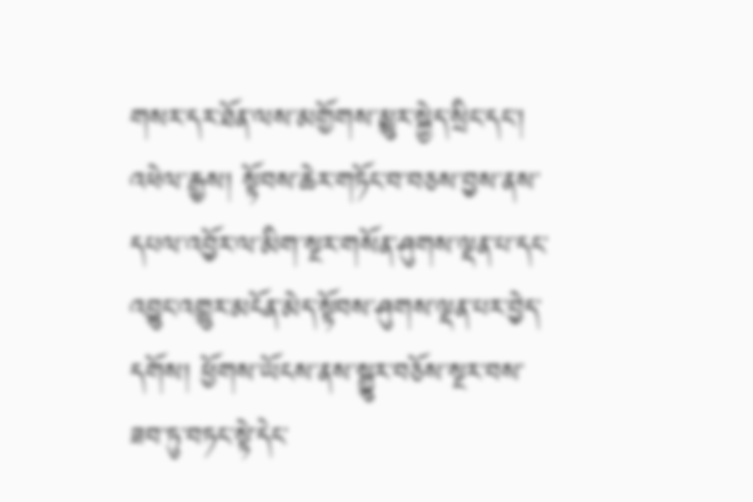གསར་དར་ཐོན་ལས་མགྱོགས་མྱུར་སྐྱེད་སྲིང་དང་། འཕེལ་རྒྱས། སྟོབས་ཆེར་གཏོང་བ་བཅས་བྱས་ནས་དཔལ་འབྱོར་ལ་མིག་སྔར་གསོན་ཤུགས་ལྡན་པ་དང་འབྱུང་འགྱུར་མངོན་མེད་སྟོབས་ཤུགས་ལྡན་པར་བྱེད་དགོས། ཕྱོགས་ཡོངས་ནས་སྒྱུར་བཅོས་སྔར་བས་ཟབ་ཏུ་བཏང་སྟེ་དེང་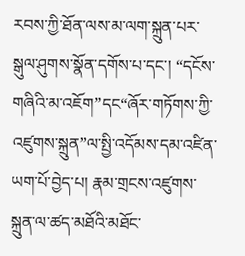རབས་ཀྱི་ཐོན་ལས་མ་ལག་སྐྲུན་པར་སྒུལ་ཤུགས་སྣོན་དགོས་པ་དང་། “དངོས་གཞིའི་མ་འཇོག”དང“ཞོར་གཏོགས་ཀྱི་འཛུགས་སྐྲུན”ལ་སྤྱི་འདོམས་དམ་འཛིན་ཡག་པོ་བྱེད་པ། རྣམ་གྲངས་འཛུགས་སྐྲུན་ལ་ཚད་མཐོའི་མཐོང་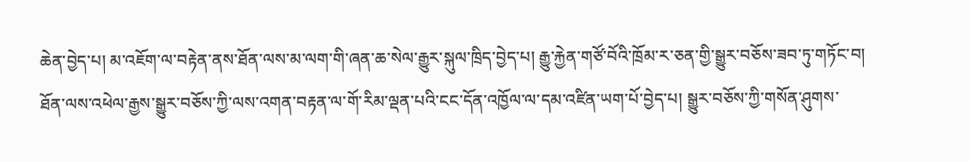ཆེན་བྱེད་པ། མ་འཇོག་ལ་བརྟེན་ནས་ཐོན་ལས་མ་ལག་གི་ཞན་ཆ་སེལ་རྒྱུར་སྐུལ་ཁྲིད་བྱེད་པ། རྒྱུ་རྐྱེན་གཙོ་བོའི་ཁྲོམ་ར་ཅན་གྱི་སྒྱུར་བཅོས་ཟབ་ཏུ་གཏོང་བ། ཐོན་ལས་འཕེལ་རྒྱས་སྒྱུར་བཅོས་ཀྱི་ལས་འགན་བརྟན་ལ་གོ་རིམ་ལྡན་པའི་ངང་དོན་འཁྱོལ་ལ་དམ་འཛིན་ཡག་པོ་བྱེད་པ། སྒྱུར་བཅོས་ཀྱི་གསོན་ཤུགས་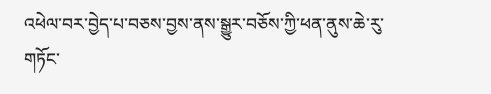འཕེལ་བར་བྱེད་པ་བཅས་བྱས་ནས་སྒྱུར་བཅོས་ཀྱི་ཕན་ནུས་ཆེ་རུ་གཏོང་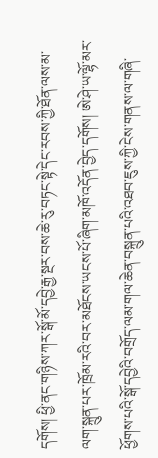དགོས། ཕྱི་ནང་གཉིས་ཀར་སྒོ་མོ་དབྱེ་རྒྱ་སྔར་བས་ཆེ་རུ་བཏང་སྟེ་དེང་རབས་ཀྱི་ཐོན་ལས་མ་ལག་སྐྲུན་པར་ཁྲོམ་རའི་བར་མཐོངས་ཡངས་པོ་ཞིག་མཁོ་འདོན་བྱེད་དགོས། ཨེ་ཤེ་ཡ་ལྷོ་མར་ཕྱོགས་པའི་སྒོ་དབྱེའི་བགྲོད་ལམ་གལ་ཆེན་བསྐྲུན་པའི་འཐབ་ཇུས་ཀྱི་ངེས་གནས་ལ་གཞི་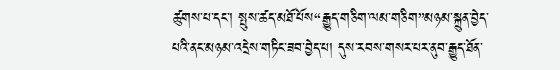ཚུགས་པ་དང་། སྤུས་ཚད་མཐོ་པོས“རྒྱུད་གཅིག་ལམ་གཅིག”མཉམ་སྐྲུན་བྱེད་པའི་ནང་མཉམ་འདྲེས་གཏིང་ཟབ་བྱེད་པ། དུས་རབས་གསར་པར་ནུབ་རྒྱུད་ཐོན་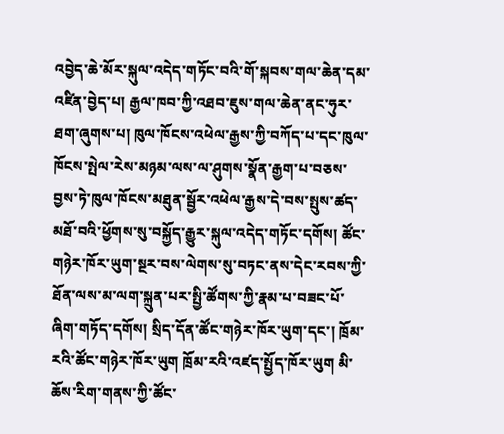འབྱེད་ཆེ་མོར་སྐུལ་འདེད་གཏོང་བའི་གོ་སྐབས་གལ་ཆེན་དམ་འཛིན་བྱེད་པ། རྒྱལ་ཁབ་ཀྱི་འཐབ་ཇུས་གལ་ཆེན་ནང་ཧུར་ཐག་ཞུགས་པ། ཁུལ་ཁོངས་འཕེལ་རྒྱས་ཀྱི་བཀོད་པ་དང་ཁུལ་ཁོངས་སྤེལ་རེས་མཉམ་ལས་ལ་ཤུགས་སྣོན་རྒྱག་པ་བཅས་བྱས་ཏེ་ཁུལ་ཁོངས་མཐུན་སྦྱོར་འཕེལ་རྒྱས་དེ་བས་སྤུས་ཚད་མཐོ་བའི་ཕྱོགས་སུ་བསྐྱོད་རྒྱུར་སྐུལ་འདེད་གཏོང་དགོས། ཚོང་གཉེར་ཁོར་ཡུག་སྔར་བས་ལེགས་སུ་བཏང་ནས་དེང་རབས་ཀྱི་ཐོན་ལས་མ་ལག་སྐྲུན་པར་སྤྱི་ཚོགས་ཀྱི་རྣམ་པ་བཟང་པོ་ཞིག་གཏོད་དགོས། སྲིད་དོན་ཚོང་གཉེར་ཁོར་ཡུག་དང་། ཁྲོམ་རའི་ཚོང་གཉེར་ཁོར་ཡུག ཁྲོམ་རའི་འཛད་སྤྱོད་ཁོར་ཡུག མི་ཆོས་རིག་གནས་ཀྱི་ཚོང་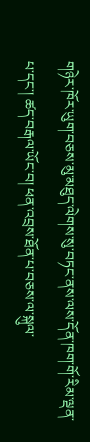གཉེར་ཁོར་ཡུག་བཅས་མུ་མཐུད་ལེགས་སུ་བཏང་ནས་ལས་དོན་ཁག་གོ་རིམ་ལྡན་པ་དང་། ཚད་བརྒལ་ཡོང་བ། ཕན་འབྲས་ཐོན་པ་བཅས་ལ་སྐུལ་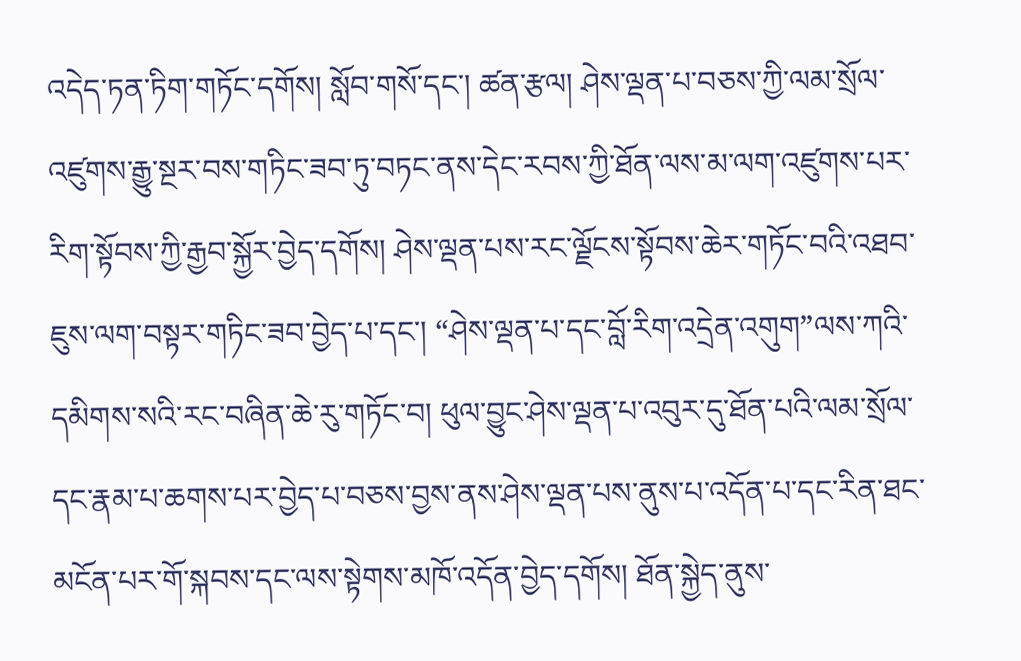འདེད་ཏན་ཏིག་གཏོང་དགོས། སློབ་གསོ་དང་། ཚན་རྩལ། ཤེས་ལྡན་པ་བཅས་ཀྱི་ལམ་སྲོལ་འཛུགས་རྒྱུ་སྔར་བས་གཏིང་ཟབ་ཏུ་བཏང་ནས་དེང་རབས་ཀྱི་ཐོན་ལས་མ་ལག་འཛུགས་པར་རིག་སྟོབས་ཀྱི་རྒྱབ་སྐྱོར་བྱེད་དགོས། ཤེས་ལྡན་པས་རང་ལྗོངས་སྟོབས་ཆེར་གཏོང་བའི་འཐབ་ཇུས་ལག་བསྟར་གཏིང་ཟབ་བྱེད་པ་དང་། “ཤེས་ལྡན་པ་དང་བློ་རིག་འདྲེན་འགུག”ལས་ཀའི་དམིགས་སའི་རང་བཞིན་ཆེ་རུ་གཏོང་བ། ཕུལ་བྱུང་ཤེས་ལྡན་པ་འབུར་དུ་ཐོན་པའི་ལམ་སྲོལ་དང་རྣམ་པ་ཆགས་པར་བྱེད་པ་བཅས་བྱས་ནས་ཤེས་ལྡན་པས་ནུས་པ་འདོན་པ་དང་རིན་ཐང་མངོན་པར་གོ་སྐབས་དང་ལས་སྟེགས་མཁོ་འདོན་བྱེད་དགོས། ཐོན་སྐྱེད་ནུས་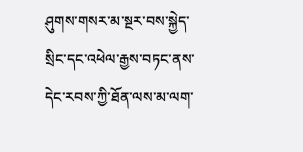ཤུགས་གསར་མ་སྔར་བས་སྐྱེད་སྲིང་དང་འཕེལ་རྒྱས་བཏང་ནས་དེང་རབས་ཀྱི་ཐོན་ལས་མ་ལག་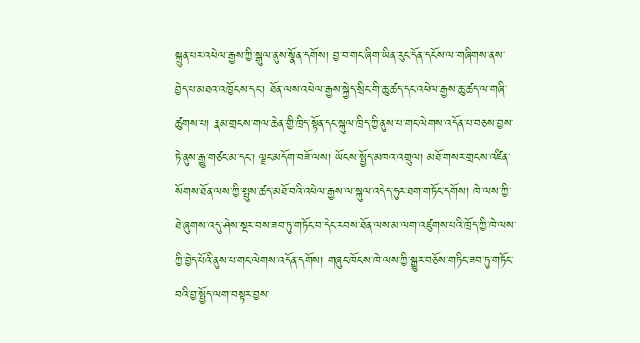སྐྲུན་པར་འཕེལ་རྒྱས་ཀྱི་སྒུལ་ནུས་སྣོན་དགོས། བྱ་བ་གང་ཞིག་ཡིན་རུང་དོན་དངོས་ལ་གཞིགས་ནས་བྱེད་པ་མཐའ་འཁྱོངས་དང་། ཐོན་ལས་འཕེལ་རྒྱས་སྐྱེད་སྲིང་གི་ཆུ་ཚད་དང་འཕེལ་རྒྱས་ཆུ་ཚད་ལ་གཞི་ཚུགས་པ། རྣམ་གྲངས་གལ་ཆེན་གྱི་ཁྲིད་སྟོན་དང་སྐུལ་ཁྲིད་ཀྱི་ནུས་པ་གང་ལེགས་འདོན་པ་བཅས་བྱས་ཏེ་ནུས་རྒྱུ་གཙང་མ་དང་། ལྗང་མདོག་བཟོ་ལས། ཡོངས་སྤྱོད་མཁའ་འགྲུལ། མཐོ་གསར་གྲངས་འཛིན་སོགས་ཐོན་ལས་ཀྱི་སྤུས་ཚད་མཐོ་བའི་འཕེལ་རྒྱས་ལ་སྐུལ་འདེད་ཧུར་ཐག་གཏོང་དགོས། ཁེ་ལས་ཀྱི་ཐེ་ཞུགས་འདུ་ཤེས་སྔར་བས་ཟབ་ཏུ་གཏོང་བ་དེང་རབས་ཐོན་ལས་མ་ལག་འཛུགས་པའི་ཁྲོད་ཀྱི་ཁེ་ལས་ཀྱི་བྱེད་པོའི་ནུས་པ་གང་ལེགས་འདོན་དགོས། གཞུང་ཁོངས་ཁེ་ལས་ཀྱི་སྒྱུར་བཅོས་གཏིང་ཟབ་ཏུ་གཏོང་བའི་བྱ་སྤྱོད་ལག་བསྟར་བྱས་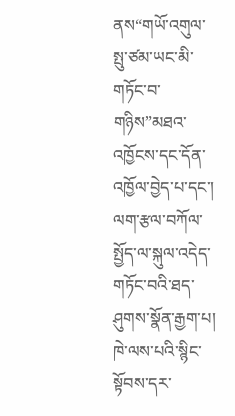ནས“གཡོ་འགུལ་སྤུ་ཙམ་ཡང་མི་གཏོང་བ་གཉིས”མཐའ་འཁྱོངས་དང་དོན་འཁྱོལ་བྱེད་པ་དང་། ལག་རྩལ་བཀོལ་སྤྱོད་ལ་སྐུལ་འདེད་གཏོང་བའི་ཐད་ཤུགས་སྣོན་རྒྱག་པ། ཁེ་ལས་པའི་སྙིང་སྟོབས་དར་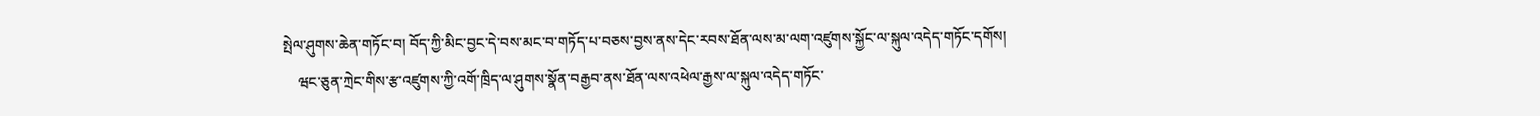སྤེལ་ཤུགས་ཆེན་གཏོང་བ། བོད་ཀྱི་མིང་བྱང་དེ་བས་མང་བ་གཏོད་པ་བཅས་བྱས་ནས་དེང་རབས་ཐོན་ལས་མ་ལག་འཛུགས་སྐྱོང་ལ་སྐུལ་འདེད་གཏོང་དགོས།
    ཝང་ཅུན་ཀྲེང་གིས་རྩ་འཛུགས་ཀྱི་འགོ་ཁྲིད་ལ་ཤུགས་སྣོན་བརྒྱབ་ནས་ཐོན་ལས་འཕེལ་རྒྱས་ལ་སྐུལ་འདེད་གཏོང་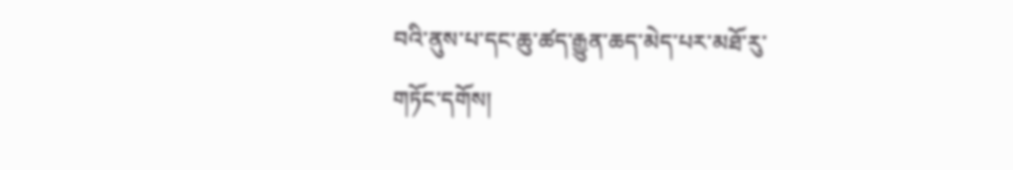བའི་ནུས་པ་དང་ཆུ་ཚད་རྒྱུན་ཆད་མེད་པར་མཐོ་རུ་གཏོང་དགོས།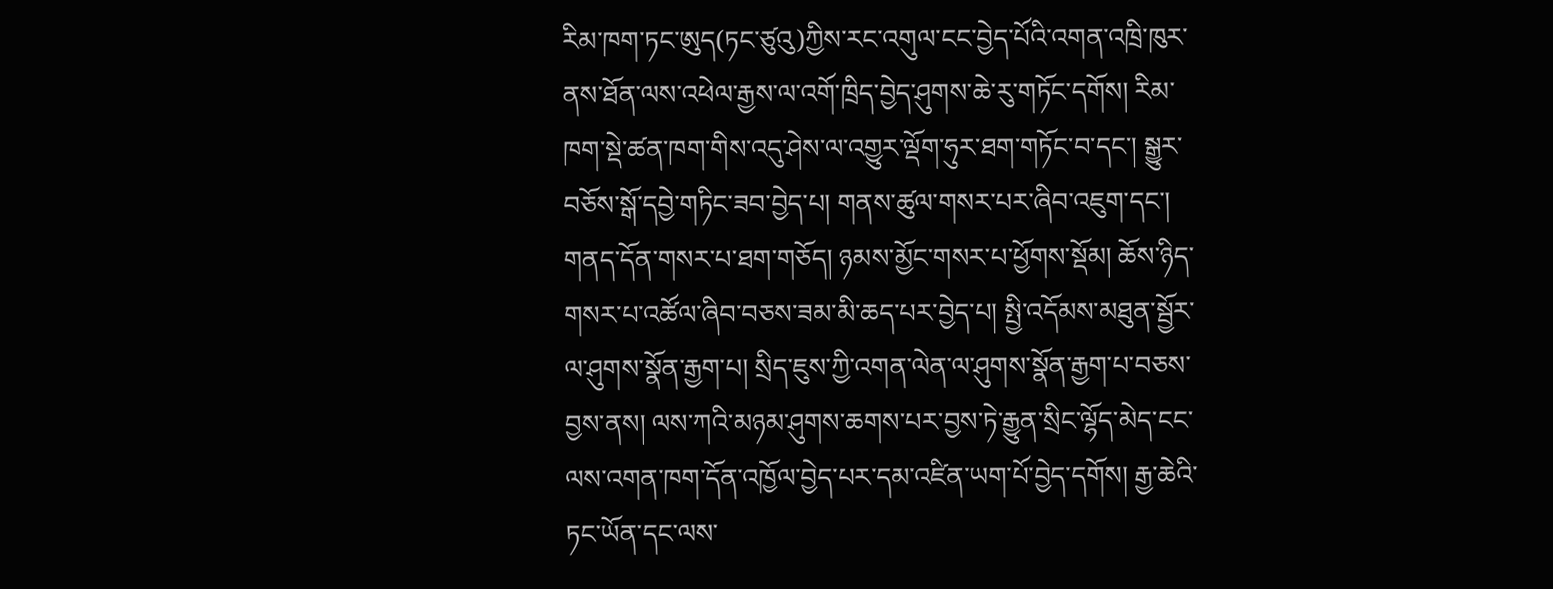རིམ་ཁག་ཏང་ཨུད(ཏང་ཙུའུ)ཀྱིས་རང་འགུལ་ངང་བྱེད་པོའི་འགན་འཁྲི་ཁུར་ནས་ཐོན་ལས་འཕེལ་རྒྱས་ལ་འགོ་ཁྲིད་བྱེད་ཤུགས་ཆེ་རུ་གཏོང་དགོས། རིམ་ཁག་སྡེ་ཚན་ཁག་གིས་འདུ་ཤེས་ལ་འགྱུར་ལྡོག་ཧུར་ཐག་གཏོང་བ་དང་། སྒྱུར་བཅོས་སྒོ་དབྱེ་གཏིང་ཟབ་བྱེད་པ། གནས་ཚུལ་གསར་པར་ཞིབ་འཇུག་དང་། གནད་དོན་གསར་པ་ཐག་གཅོད། ཉམས་མྱོང་གསར་པ་ཕྱོགས་སྡོམ། ཆོས་ཉིད་གསར་པ་འཚོལ་ཞིབ་བཅས་ཟམ་མི་ཆད་པར་བྱེད་པ། སྤྱི་འདོམས་མཐུན་སྦྱོར་ལ་ཤུགས་སྣོན་རྒྱག་པ། སྲིད་ཇུས་ཀྱི་འགན་ལེན་ལ་ཤུགས་སྣོན་རྒྱག་པ་བཅས་བྱས་ནས། ལས་ཀའི་མཉམ་ཤུགས་ཆགས་པར་བྱས་ཏེ་རྒྱུན་སྲིང་ལྷོད་མེད་ངང་ལས་འགན་ཁག་དོན་འཁྱོལ་བྱེད་པར་དམ་འཛིན་ཡག་པོ་བྱེད་དགོས། རྒྱ་ཆེའི་ཏང་ཡོན་དང་ལས་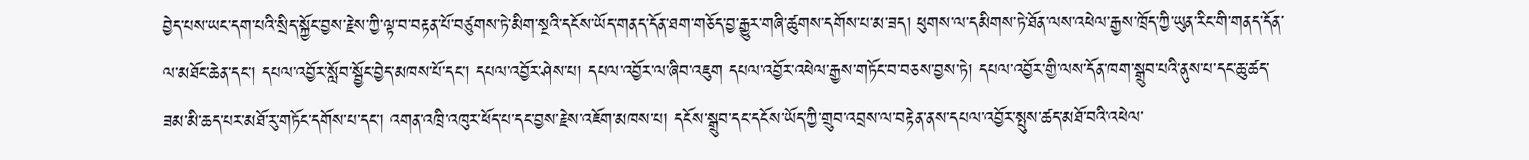བྱེད་པས་ཡང་དག་པའི་སྲིད་སྐྱོང་བྱས་རྗེས་ཀྱི་ལྟ་བ་བརྟན་པོ་བཙུགས་ཏེ་མིག་སྔའི་དངོས་ཡོད་གནད་དོན་ཐག་གཅོད་བྱ་རྒྱུར་གཞི་ཚུགས་དགོས་པ་མ་ཟད། ཕུགས་ལ་དམིགས་ཏེ་ཐོན་ལས་འཕེལ་རྒྱས་ཁྲོད་ཀྱི་ཡུན་རིང་གི་གནད་དོན་ལ་མཐོང་ཆེན་དང་། དཔལ་འབྱོར་སློབ་སྦྱོང་བྱེད་མཁས་པོ་དང་། དཔལ་འབྱོར་ཤེས་པ། དཔལ་འབྱོར་ལ་ཞིབ་འཇུག དཔལ་འབྱོར་འཕེལ་རྒྱས་གཏོང་བ་བཅས་བྱས་ཏེ། དཔལ་འབྱོར་གྱི་ལས་དོན་ཁག་སྒྲུབ་པའི་ནུས་པ་དང་ཆུ་ཚད་ཟམ་མི་ཆད་པར་མཐོ་རུ་གཏོང་དགོས་པ་དང་། འགན་འཁྲི་འཁུར་ཕོད་པ་དང་བྱས་རྗེས་འཇོག་མཁས་པ། དངོས་སྒྲུབ་དང་དངོས་ཡོད་ཀྱི་གྲུབ་འབྲས་ལ་བརྟེན་ནས་དཔལ་འབྱོར་སྤུས་ཚད་མཐོ་བའི་འཕེལ་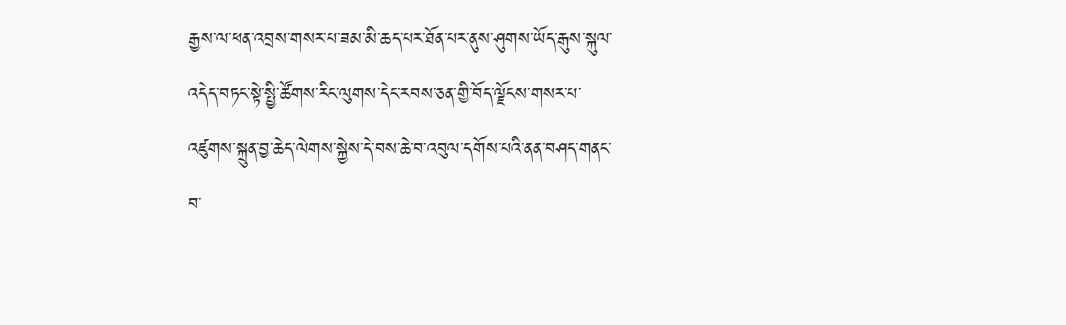རྒྱས་ལ་ཕན་འབྲས་གསར་པ་ཟམ་མི་ཆད་པར་ཐོན་པར་ནུས་ཤུགས་ཡོད་རྒུས་སྐུལ་འདེད་བཏང་སྟེ་སྤྱི་ཚོགས་རིང་ལུགས་དེང་རབས་ཅན་གྱི་བོད་ལྗོངས་གསར་པ་འཛུགས་སྐྲུན་བྱ་ཆེད་ལེགས་སྐྱེས་དེ་བས་ཆེ་བ་འབུལ་དགོས་པའི་ནན་བཤད་གནང་བ་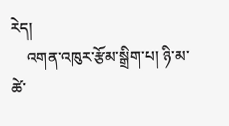རེད།
    འགན་འཁུར་རྩོམ་སྒྲིག་པ། ཉི་མ་ཚེ་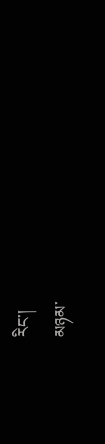རིང་།
མཉམ་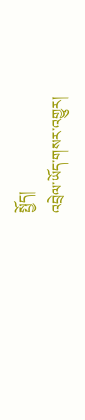སྤྱོད།
འབྲེལ་ཡོད་གསར་འགྱུར།